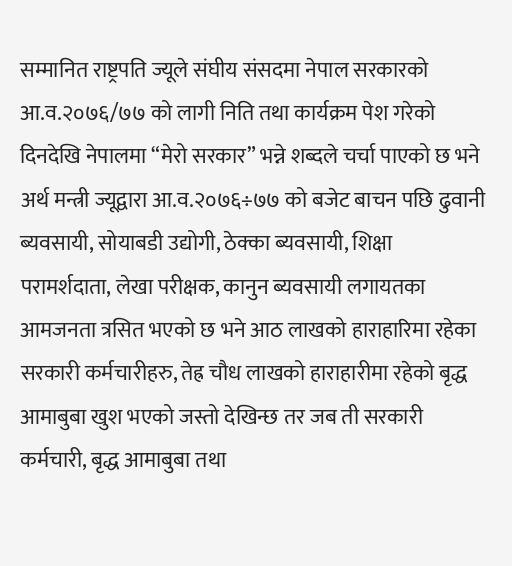सम्मानित राष्ट्रपति ज्यूले संघीय संसदमा नेपाल सरकारको आ.व.२०७६/७७ को लागी निति तथा कार्यक्रम पेश गरेको दिनदेखि नेपालमा “मेरो सरकार” भन्ने शब्दले चर्चा पाएको छ भने अर्थ मन्त्री ज्यूद्वारा आ.व.२०७६÷७७ को बजेट बाचन पछि ढुवानी ब्यवसायी, सोयाबडी उद्योगी, ठेक्का ब्यवसायी, शिक्षा परामर्शदाता, लेखा परीक्षक, कानुन ब्यवसायी लगायतका आमजनता त्रसित भएको छ भने आठ लाखको हाराहारिमा रहेका सरकारी कर्मचारीहरु, तेह्र चौध लाखको हाराहारीमा रहेको बृद्ध आमाबुबा खुश भएको जस्तो देखिन्छ तर जब ती सरकारी कर्मचारी, बृद्ध आमाबुबा तथा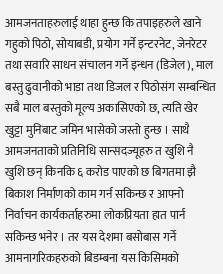आमजनताहरुलाई थाहा हुन्छ कि तपाइहरुले खाने गहुको पिठो, सोयाबडी, प्रयोग गर्ने इन्टरनेट, जेनरेटर तथा सवारि साधन संचालन गर्ने इन्धन (डिजेल), माल बस्तु ढुवानीको भाडा तथा डिजल र पिठोसंग सम्बन्धित सबै माल बस्तुको मूल्य अकासिएको छ, त्यति खेर खुट्टा मुनिबाट जमिन भासेको जस्तो हुन्छ । साथै आमजनताको प्रतिनिधि सान्सदज्यूहरु त खुशि नै खुशि छन् किनकि ६ करोड पाएको छ बिगतमा झै बिकाश निर्माणको काम गर्न सकिन्छ र आफ्नो निर्वाचन कार्यकर्ताहरुमा लोकप्रियता हात पार्न सकिन्छ भनेर । तर यस देशमा बसोबास गर्ने आमनागरिकहरुको बिडम्बना यस किसिमको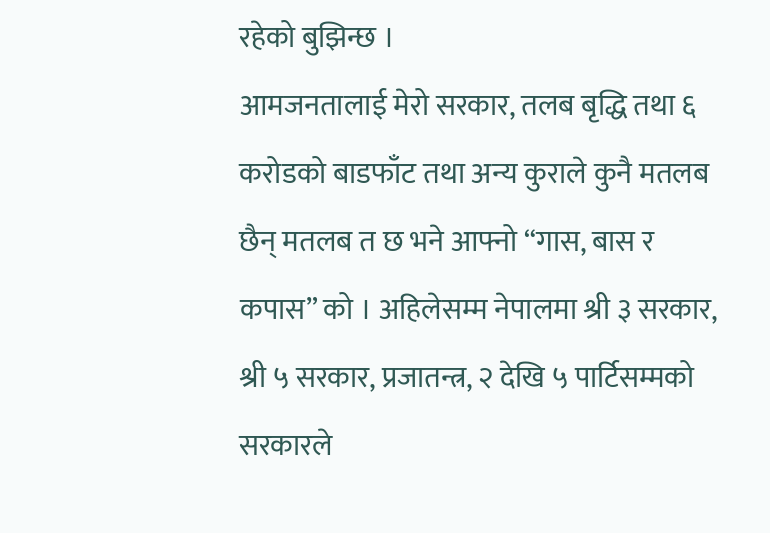रहेको बुझिन्छ ।
आमजनतालाई मेरो सरकार, तलब बृद्धि तथा ६ करोडको बाडफाँट तथा अन्य कुराले कुनै मतलब छैन् मतलब त छ भने आफ्नो “गास, बास र कपास” को । अहिलेसम्म नेपालमा श्री ३ सरकार, श्री ५ सरकार, प्रजातन्त्र, २ देखि ५ पार्टिसम्मको सरकारले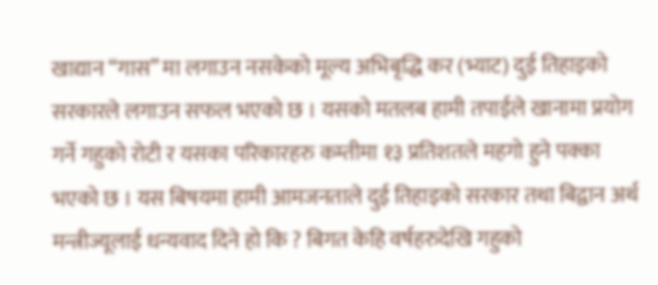खाद्यान “गास” मा लगाउन नसकेको मूल्य अभिबृद्धि कर (भ्याट) दुई तिहाइको सरकारले लगाउन सफल भएको छ । यसको मतलब हामी तपाईले खानामा प्रयोग गर्ने गहुको रोटी र यसका परिकारहरु कम्तीमा १३ प्रतिशतले महगो हुने पक्का भएको छ । यस बिषयमा हामी आमजनताले दुई तिहाइको सरकार तथा बिद्वान अर्थ मन्त्रीज्यूलाई धन्यवाद दिने हो कि ? बिगत केहि वर्षहरुदेखि गहुको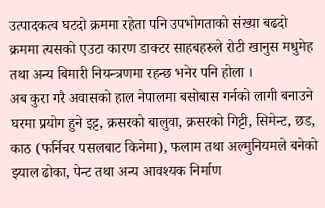उत्पादकत्व घटदो क्रममा रहेता पनि उपभोगताको संख्या बढदो क्रममा त्यसको एउटा कारण डाक्टर साहबहरुले रोटी खानुस मधुमेह तथा अन्य बिमारी नियन्त्रणमा रहन्छ भनेर पनि होला ।
अब कुरा गरै अवासको हाल नेपालमा बसोबास गर्नको लागी बनाउने घरमा प्रयोग हुने इट्ट, क्रसरको बालुवा, क्रसरको गिट्टी, सिमेन्ट, छड, काठ (फर्निचर पसलबाट किनेमा), फलाम तथा अल्मुनियमले बनेको झ्याल ढोका, पेन्ट तथा अन्य आवश्यक निर्माण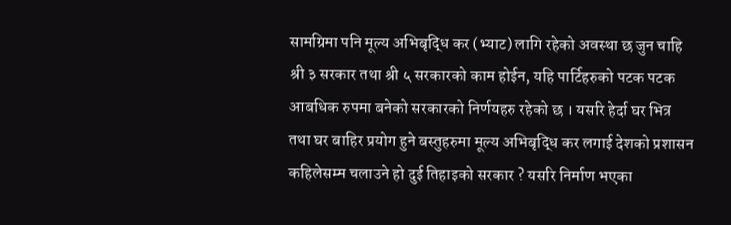सामग्रिमा पनि मूल्य अभिबृद्धि कर (भ्याट) लागि रहेको अवस्था छ जुन चाहि श्री ३ सरकार तथा श्री ५ सरकारको काम होईन, यहि पार्टिहरुको पटक पटक आबधिक रुपमा बनेको सरकारको निर्णयहरु रहेको छ । यसरि हेर्दा घर भित्र तथा घर बाहिर प्रयोग हुने बस्तुहरुमा मूल्य अभिबृद्धि कर लगाई देशको प्रशासन कहिलेसम्म चलाउने हो दुई तिहाइको सरकार ? यसरि निर्माण भएका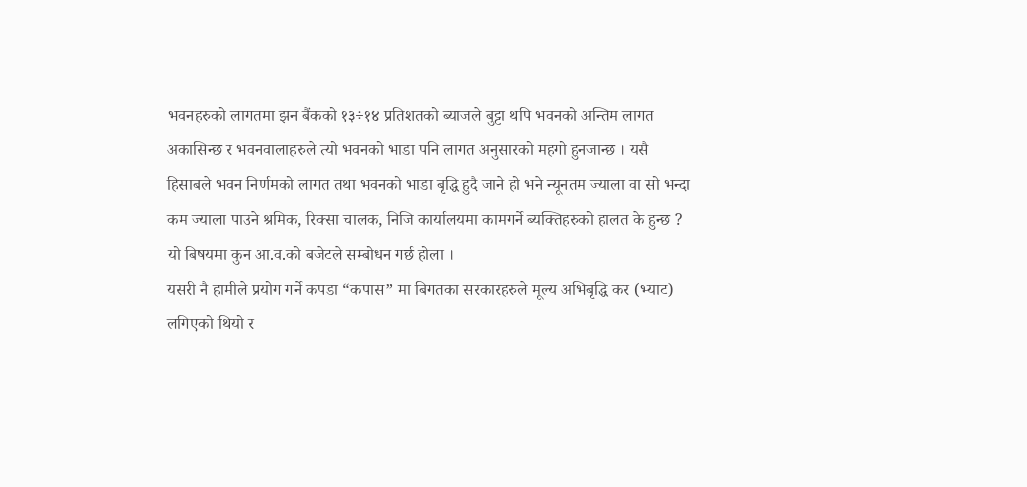भवनहरुको लागतमा झन बैंकको १३÷१४ प्रतिशतको ब्याजले बुट्टा थपि भवनको अन्तिम लागत अकासिन्छ र भवनवालाहरुले त्यो भवनको भाडा पनि लागत अनुसारको महगो हुनजान्छ । यसै हिसाबले भवन निर्णमको लागत तथा भवनको भाडा बृद्धि हुदै जाने हो भने न्यूनतम ज्याला वा सो भन्दा कम ज्याला पाउने श्रमिक, रिक्सा चालक, निजि कार्यालयमा कामगर्ने ब्यक्तिहरुको हालत के हुन्छ ? यो बिषयमा कुन आ.व.को बजेटले सम्बोधन गर्छ होला ।
यसरी नै हामीले प्रयोग गर्ने कपडा “कपास” मा बिगतका सरकारहरुले मूल्य अभिबृद्धि कर (भ्याट) लगिएको थियो र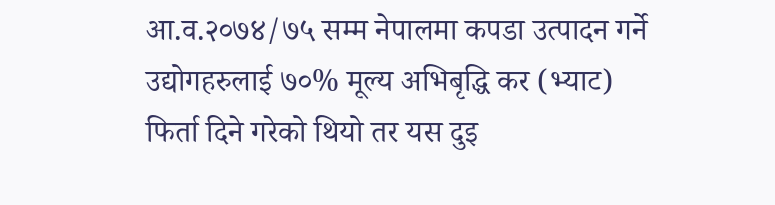आ.व.२०७४/७५ सम्म नेपालमा कपडा उत्पादन गर्ने उद्योगहरुलाई ७०% मूल्य अभिबृद्धि कर (भ्याट) फिर्ता दिने गरेको थियो तर यस दुइ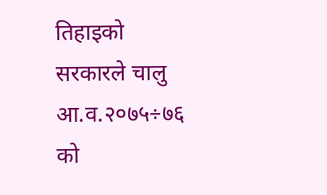तिहाइको सरकारले चालु आ.व.२०७५÷७६ को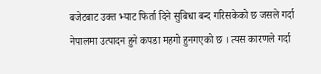बजेटबाट उक्त भ्याट फिर्ता दिने सुबिधा बन्द गरिसकेको छ जसले गर्दा नेपालमा उत्पादन हुने कपडा महगो हुनगएको छ । त्यस कारणले गर्दा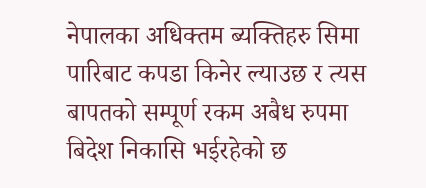नेपालका अधिक्तम ब्यक्तिहरु सिमा पारिबाट कपडा किनेर ल्याउछ र त्यस बापतको सम्पूर्ण रकम अबैध रुपमा बिदेश निकासि भईरहेको छ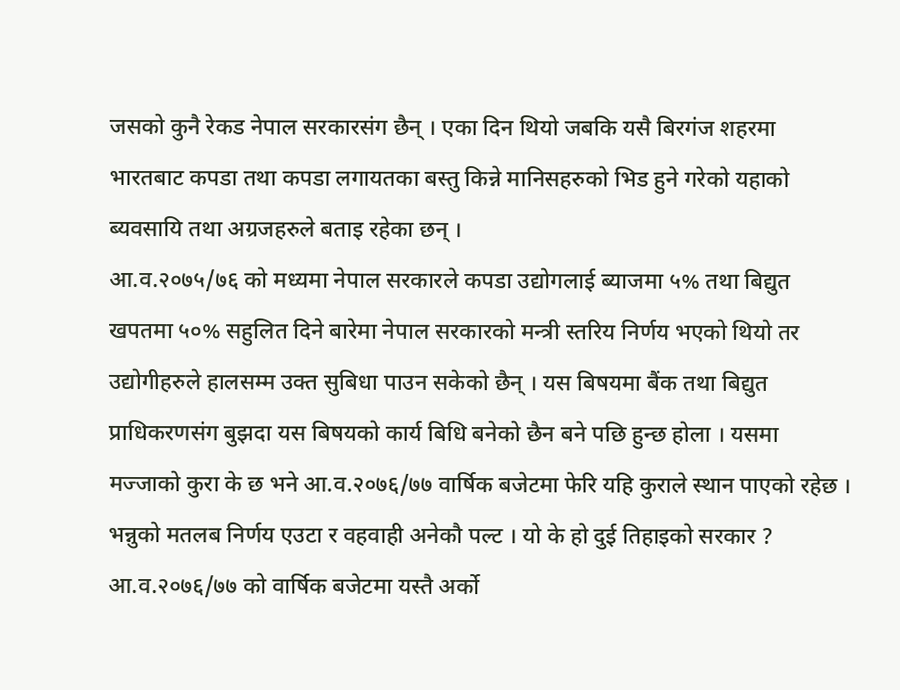जसको कुनै रेकड नेपाल सरकारसंग छैन् । एका दिन थियो जबकि यसै बिरगंज शहरमा भारतबाट कपडा तथा कपडा लगायतका बस्तु किन्ने मानिसहरुको भिड हुने गरेको यहाको ब्यवसायि तथा अग्रजहरुले बताइ रहेका छन् ।
आ.व.२०७५/७६ को मध्यमा नेपाल सरकारले कपडा उद्योगलाई ब्याजमा ५% तथा बिद्युत खपतमा ५०% सहुलित दिने बारेमा नेपाल सरकारको मन्त्री स्तरिय निर्णय भएको थियो तर उद्योगीहरुले हालसम्म उक्त सुबिधा पाउन सकेको छैन् । यस बिषयमा बैंक तथा बिद्युत प्राधिकरणसंग बुझदा यस बिषयको कार्य बिधि बनेको छैन बने पछि हुन्छ होला । यसमा मज्जाको कुरा के छ भने आ.व.२०७६/७७ वार्षिक बजेटमा फेरि यहि कुराले स्थान पाएको रहेछ । भन्नुको मतलब निर्णय एउटा र वहवाही अनेकौ पल्ट । यो के हो दुई तिहाइको सरकार ?
आ.व.२०७६/७७ को वार्षिक बजेटमा यस्तै अर्को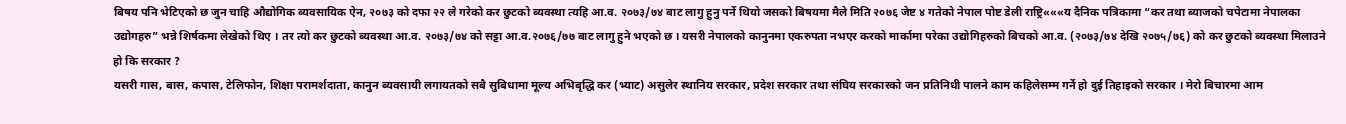बिषय पनि भेटिएको छ जुन चाहि औद्योगिक ब्यवसायिक ऐन, २०७३ को दफा २२ ले गरेको कर छुटको ब्यवस्था त्यहि आ.व. २०७३/७४ बाट लागु हुनु पर्ने थियो जसको बिषयमा मैले मिति २०७६ जेष्ट ४ गतेको नेपाल पोष्ट डेली राष्ट्रि«««य दैनिक पत्रिकामा “कर तथा ब्याजको चपेटामा नेपालका उद्योगहरु” भन्ने शिर्षकमा लेखेको थिए । तर त्यो कर छुटको ब्यवस्था आ.व. २०७३/७४ को सट्टा आ.व.२०७६/७७ बाट लागु हुने भएको छ । यसरी नेपालको कानुनमा एकरुपता नभएर करको मार्कामा परेका उद्योगिहरुको बिचको आ.व. (२०७३/७४ देखि २०७५/७६) को कर छुटको ब्यवस्था मिलाउने हो कि सरकार ?
यसरी गास, बास, कपास, टेलिफोन, शिक्षा परामर्शदाता, कानुन ब्यवसायी लगायतको सबै सुबिधामा मूल्य अभिबृद्धि कर (भ्याट) असुलेर स्थानिय सरकार, प्रदेश सरकार तथा संघिय सरकारको जन प्रतिनिधी पालने काम कहिलेसम्म गर्ने हो दुई तिहाइको सरकार । मेरो बिचारमा आम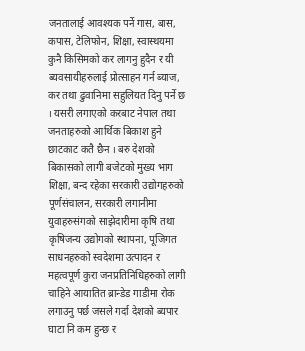जनतालाई आवश्यक पर्ने गास, बास, कपास, टेलिफोन, शिक्षा, स्वास्थयमा कुनै किसिमको कर लागनु हुदैन र यी ब्यवसायीहरुलाई प्रोत्साहन गर्न ब्याज, कर तथा ढुवानिमा सहुलियत दिनु पर्ने छ । यसरी लगाएको करबाट नेपाल तथा जनताहरुको आर्थिक बिकाश हुने छाटकाट कतै छैन । बरु देशको बिकासको लागी बजेटको मुख्य भाग शिक्षा, बन्द रहेका सरकारी उद्योगहरुको पूर्णसंचालन, सरकारी लगानीमा युवाहरुसंगको साझेदारीमा कृषि तथा कृषिजन्य उद्योगको स्थापना, पूजिगत साधनहरुको स्वदेशमा उत्पादन र महत्वपूर्ण कुरा जनप्रतिनिधिहरुको लागी चाहिने आयातित ब्रान्डेड गाडीमा रोक लगाउनु पर्छ जसले गर्दा देशको ब्यपार घाटा नि कम हुन्छ र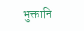भुक्तानि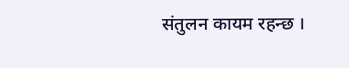संतुलन कायम रहन्छ ।